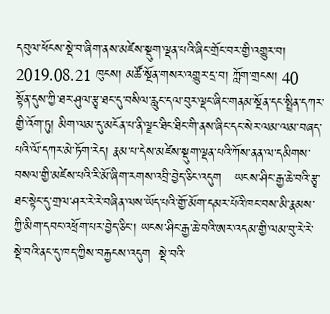དབུལ་ཕོངས་སྡེ་བ་ཞིག་ནས་མཛེས་སྡུག་ལྡན་པའི་ཞིང་གྲོང་བར་གྱི་འགྱུར་བ།
2019.08.21 ཁུངས། མཚོ་སྔོན་གསར་འགྱུར་དྲ་བ། ཀློག་གྲངས། 40
སྟོན་དུས་ཀྱི་ཐར་ཤུལ་རྩྭ་ཐང་དུ་བསིལ་རླུང་དལ་བུར་ལྡང་ཞིང་གནམ་སྔོན་དང་སྤྲིན་དཀར་གྱི་འོག་ཏུ། མིག་ལམ་དུ་མངོན་པ་ནི་ལྗང་ཐིང་ཐིང་གི་ནས་ཞིང་དང་སེར་ལམ་ལམ་བཞད་པའི་ལོ་དཀར་མེ་ཏོག་རེད། རྣམ་པ་དེས་མཛེས་སྡུག་ལྡན་པའི་ཀོས་ནན་ལ་དམིགས་བསལ་གྱི་མཛེས་པའི་རི་མོ་ཞིག་རགས་འབྲི་བྱེད་ཅིང་འདུག   ཡངས་ཤིང་རྒྱ་ཆེ་བའི་རྩྭ་ཐང་སྟེང་དུ་གྲལ་ཤར་རེ་རེ་བཞིན་ལས་ཡོད་པའི་གྱོ་མོག་དམར་པོའི་ཁང་བས་མི་རྣམས་ཀྱི་མིག་དབང་འཕྲོག་པར་བྱེད་ཅིང་། ཡངས་ཤིང་རྒྱ་ཆེ་བའི་ཨར་འདམ་གྱི་ལམ་བུ་རེ་རེ་སྡེ་བའི་ནང་དུ་ཁད་ཀྱིས་བརྐྱངས་འདུག  སྡེ་བའི་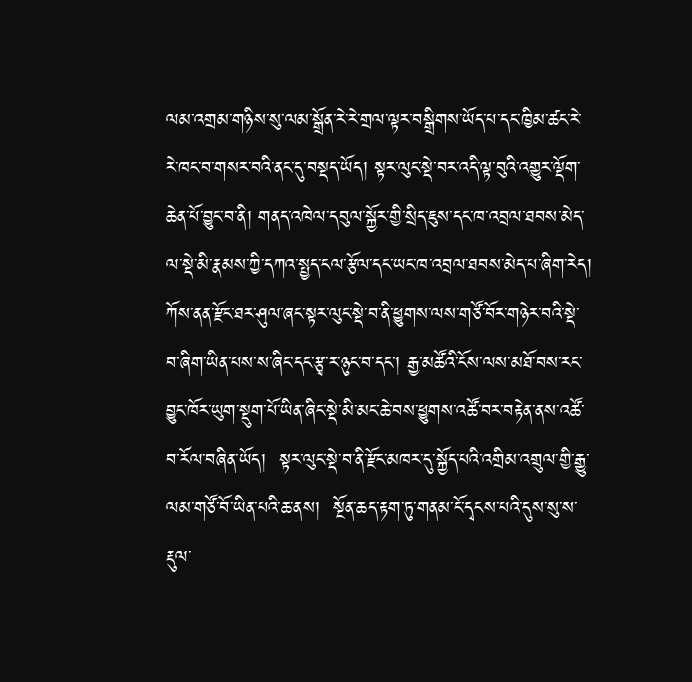ལམ་འགྲམ་གཉིས་སུ་ལམ་སྒྲོན་རེ་རེ་གྲལ་ལྟར་བསྒྲིགས་ཡོད་པ་དང་ཁྱིམ་ཚང་རེ་རེ་ཁང་བ་གསར་བའི་ནང་དུ་བསྡད་ཡོད། སྟར་ལུང་སྡེ་བར་འདི་ལྟ་བུའི་འགྱུར་ལྡོག་ཆེན་པོ་བྱུང་བ་ནི། གནད་འཁེལ་དབུལ་སྐྱོར་གྱི་སྲིད་ཇུས་དང་ཁ་འབྲལ་ཐབས་མེད་ལ་སྡེ་མི་རྣམས་ཀྱི་དཀའ་སྤྱད་ངལ་རྩོལ་དང་ཡང་ཁ་འབྲལ་ཐབས་མེད་པ་ཞིག་རེད།
ཀོས་ནན་རྫོང་ཐར་ཤུལ་ཞང་སྟར་ལུང་སྡེ་བ་ནི་ཕྱུགས་ལས་གཙོ་བོར་གཉེར་བའི་སྡེ་བ་ཞིག་ཡིན་པས་ས་ཞིང་དང་རྩྭ་ར་ཉུང་བ་དང་། རྒྱ་མཚོའི་ངོས་ལས་མཐོ་བས་རང་བྱུང་ཁོར་ཡུག་སྡུག་པོ་ཡིན་ཞིང་སྡེ་མི་མང་ཆེ་བས་ཕྱུགས་འཚོ་བར་བརྟེན་ནས་འཚོ་བ་རོལ་བཞིན་ཡོད།  སྟར་ལུང་སྡེ་བ་ནི་རྫོང་མཁར་དུ་སྐྱོད་པའི་འགྲིམ་འགྲུལ་གྱི་རྒྱུ་ལམ་གཙོ་བོ་ཡིན་པའི་ཆ་ནས།  སྔོན་ཆད་རྟག་ཏུ་གནམ་ངོ་དྭངས་པའི་དུས་སུ་ས་རྡུལ་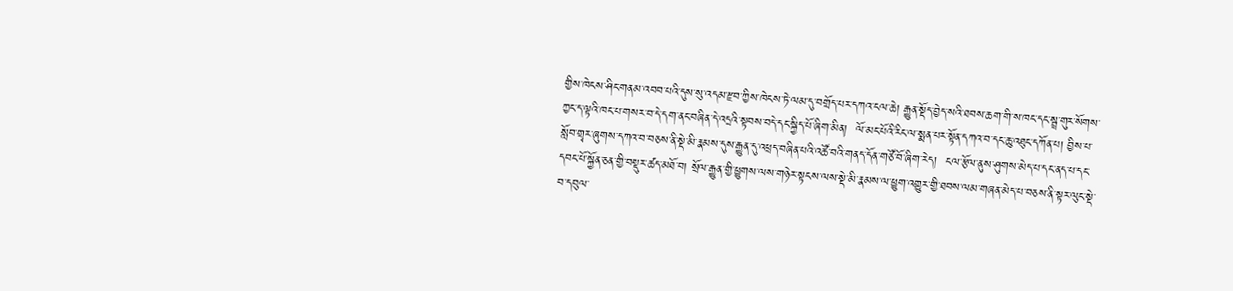གྱིས་ཁེངས་ཤིང་གནམ་འབབ་པའི་དུས་སུ་འདམ་རྫབ་ཀྱིས་ཁེངས་ཏེ་ལམ་དུ་བགྲོད་པར་དཀའ་ངལ་ཆེ། རྒྱུན་སྡོད་བྱེད་སའི་ཐབས་ཆག་གི་ས་ཁང་དང་སྦྲ་གུར་སོགས་ཀྱང་ད་ལྟའི་ཁང་པ་གསར་བ་དེ་དག་ནང་བཞིན་དེ་འདྲའི་སྟབས་བདེ་དང་སྐྱིད་པོ་ཞིག་མིན།  ལོ་མང་པོའི་རིང་ལ་སྨན་པར་སྟོན་དཀའ་བ་དང་ཆུ་འཐུང་དཀོན་པ། བྱིས་པ་སློབ་གྲྭར་ཞུགས་དཀའ་བ་བཅས་ནི་སྡེ་མི་རྣམས་དུས་རྒྱུན་དུ་འཕྲད་བཞིན་པའི་འཚོ་བའི་གནད་དོན་གཙོ་བོ་ཞིག་རེད།  ངལ་རྩོལ་ནུས་ཤུགས་མེད་པ་དང་ནད་པ་དང་དབང་པོ་སྐྱོན་ཅན་གྱི་བསྡུར་ཚད་མཐོ་བ། སྲོལ་རྒྱུན་གྱི་ཕྱུགས་ལས་གཉེར་སྟངས་ལས་སྡེ་མི་རྣམས་ལ་ཕྱུག་འགྱུར་གྱི་ཐབས་ལམ་གཞན་མེད་པ་བཅས་ནི་སྟར་ལུང་སྡེ་བ་དབུལ་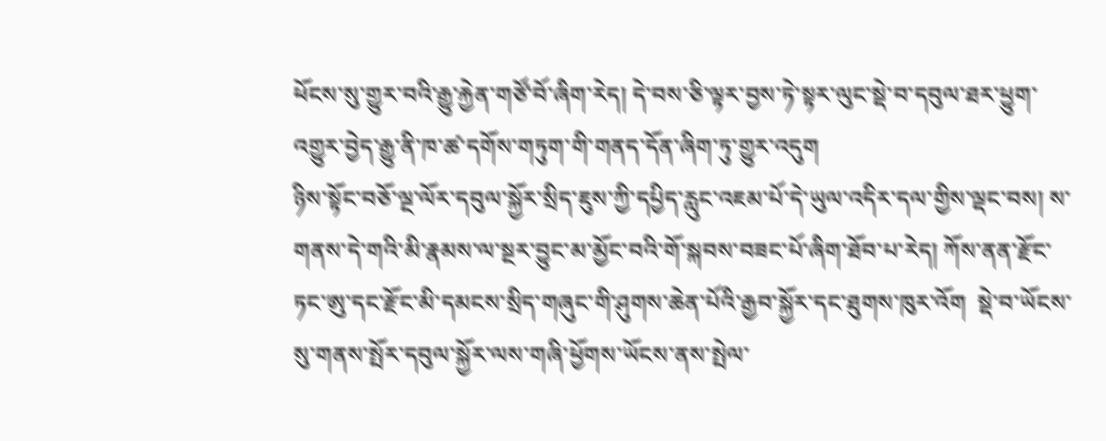ཕོངས་སུ་གྱུར་བའི་རྒྱུ་རྐྱེན་གཙོ་བོ་ཞིག་རེད། དེ་བས་ཅི་ལྟར་བྱས་ཏེ་སྟར་ལུང་སྡེ་བ་དབུལ་ཐར་ཕྱུག་འགྱུར་བྱེད་རྒྱུ་ནི་ཁ་ཚ་དགོས་གཏུག་གི་གནད་དོན་ཞིག་ཏུ་གྱུར་འདུག
ཉིས་སྟོང་བཅོ་ལྔ་ལོར་དབུལ་སྐྱོར་སྲིད་ཇུས་ཀྱི་དཔྱིད་རླུང་འཇམ་པོ་དེ་ཡུལ་འདིར་དལ་གྱིས་ལྡང་བས། ས་གནས་དེ་གའི་མི་རྣམས་ལ་སྔར་བྱུང་མ་མྱོང་བའི་གོ་སྐབས་བཟང་པོ་ཞིག་ཐོབ་པ་རེད། ཀོས་ནན་རྫོང་ཏང་ཨུ་དང་རྫོང་མི་དམངས་སྲིད་གཞུང་གི་ཤུགས་ཆེན་པོའི་རྒྱབ་སྐྱོར་དང་ཐུགས་ཁུར་འོག  སྡེ་བ་ཡོངས་སུ་གནས་སྤོར་དབུལ་སྐྱོར་ལས་གཞི་ཕྱོགས་ཡོངས་ནས་སྤེལ་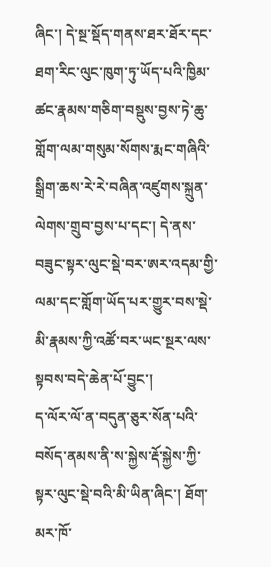ཞིང་། དེ་སྔ་སྡོད་གནས་ཐར་ཐོར་དང་ཐག་རིང་ལུང་ཁུག་ཏུ་ཡོད་པའི་ཁྱིམ་ཚང་རྣམས་གཅིག་བསྡུས་བྱས་ཏེ་ཆུ་གློག་ལམ་གསུམ་སོགས་རྨང་གཞིའི་སྒྲིག་ཆས་རེ་རེ་བཞིན་འཛུགས་སྐྲུན་ལེགས་གྲུབ་བྱས་པ་དང་། དེ་ནས་བཟུང་སྟར་ལུང་སྡེ་བར་ཨར་འདམ་གྱི་ལམ་དང་གློག་ཡོད་པར་གྱུར་བས་སྡེ་མི་རྣམས་ཀྱི་འཚོ་བར་ཡང་སྔར་ལས་སྟབས་བདེ་ཆེན་པོ་བྱུང་།
ད་ལོར་ལོ་ན་བདུན་ཅུར་སོན་པའི་བསོད་ནམས་ནི་ས་སྐྱེས་རྡོ་སྐྱེས་ཀྱི་སྟར་ལུང་སྡེ་བའི་མི་ཡིན་ཞིང་། ཐོག་མར་ཁོ་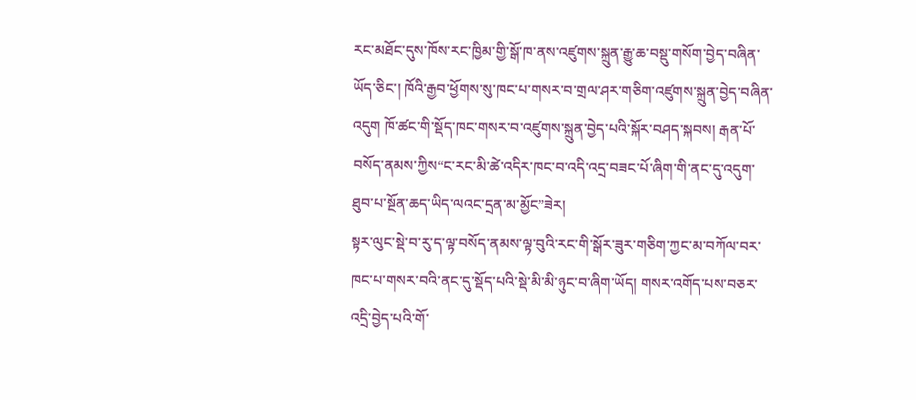རང་མཐོང་དུས་ཁོས་རང་ཁྱིམ་གྱི་སྒོ་ཁ་ནས་འཛུགས་སྐྲུན་རྒྱུ་ཆ་བསྡུ་གསོག་བྱེད་བཞིན་ཡོད་ཅིང་། ཁོའི་རྒྱབ་ཕྱོགས་སུ་ཁང་པ་གསར་བ་གྲལ་ཤར་གཅིག་འཛུགས་སྐྲུན་བྱེད་བཞིན་འདུག ཁོ་ཚང་གི་སྡོད་ཁང་གསར་བ་འཛུགས་སྐྲུན་བྱེད་པའི་སྐོར་བཤད་སྐབས། རྒན་པོ་བསོད་ནམས་ཀྱིས“ང་རང་མི་ཚེ་འདིར་ཁང་བ་འདི་འདྲ་བཟང་པོ་ཞིག་གི་ནང་དུ་འདུག་ཐུབ་པ་སྔོན་ཆད་ཡིད་ལའང་དྲན་མ་མྱོང”ཟེར།
སྟར་ལུང་སྡེ་བ་རུ་ད་ལྟ་བསོད་ནམས་ལྟ་བུའི་རང་གི་སྒོར་ཟུར་གཅིག་ཀྱང་མ་བཀོལ་བར་ཁང་པ་གསར་བའི་ནང་དུ་སྡོད་པའི་སྡེ་མི་མི་ཉུང་བ་ཞིག་ཡོད། གསར་འགོད་པས་བཅར་འདྲི་བྱེད་པའི་གོ་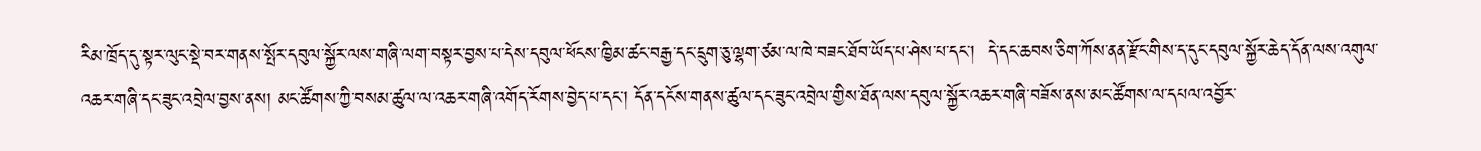རིམ་ཁྲོད་དུ་སྟར་ལུང་སྡེ་བར་གནས་སྤོར་དབུལ་སྐྱོར་ལས་གཞི་ལག་བསྟར་བྱས་པ་དེས་དབུལ་ཕོངས་ཁྱིམ་ཚང་བརྒྱ་དང་དྲུག་ཅུ་ལྷག་ཙམ་ལ་ཁེ་བཟང་ཐོབ་ཡོད་པ་ཤེས་པ་དང་།  དེ་དང་ཆབས་ཅིག་ཀོས་ནན་རྫོང་གིས་ད་དུང་དབུལ་སྐྱོར་ཆེད་དོན་ལས་འགུལ་འཆར་གཞི་དང་ཟུང་འབྲེལ་བྱས་ནས། མང་ཚོགས་ཀྱི་བསམ་ཚུལ་ལ་འཆར་གཞི་འགོད་རོགས་བྱེད་པ་དང་། དོན་དངོས་གནས་ཚུལ་དང་ཟུང་འབྲེལ་གྱིས་ཐོན་ལས་དབུལ་སྐྱོར་འཆར་གཞི་བཟོས་ནས་མང་ཚོགས་ལ་དཔལ་འབྱོར་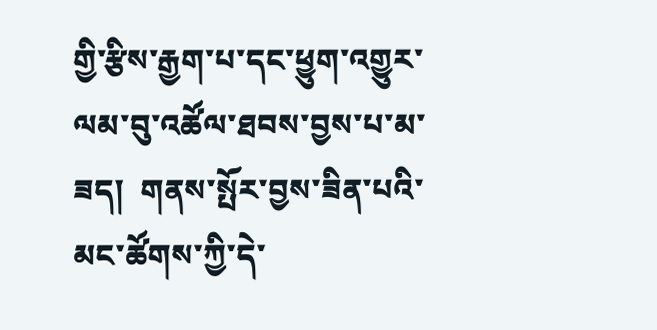གྱི་རྩིས་རྒྱག་པ་དང་ཕྱུག་འགྱུར་ལམ་བུ་འཚོལ་ཐབས་བྱས་པ་མ་ཟད།  གནས་སྤོར་བྱས་ཟིན་པའི་མང་ཚོགས་ཀྱི་དེ་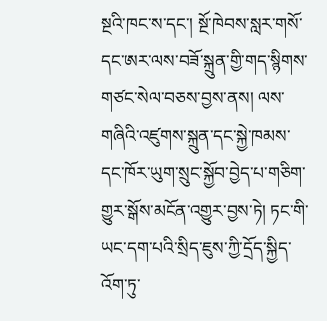སྔའི་ཁང་ས་དང་། སྔོ་ཁེབས་སླར་གསོ་དང་ཨར་ལས་བཟོ་སྐྲུན་གྱི་གད་སྙིགས་གཙང་སེལ་བཅས་བྱས་ནས། ལས་གཞིའི་འཛུགས་སྐྲུན་དང་སྐྱེ་ཁམས་དང་ཁོར་ཡུག་སྲུང་སྐྱོབ་བྱེད་པ་གཅིག་གྱུར་སྒོས་མངོན་འགྱུར་བྱས་ཏེ། ཏང་གི་ཡང་དག་པའི་སྲིད་ཇུས་ཀྱི་དྲོད་སྐྱིད་འོག་ཏུ་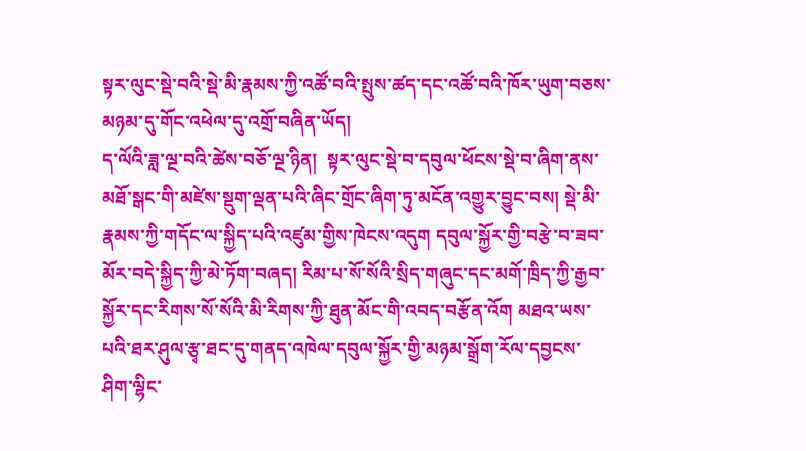སྟར་ལུང་སྡེ་བའི་སྡེ་མི་རྣམས་ཀྱི་འཚོ་བའི་སྤུས་ཚད་དང་འཚོ་བའི་ཁོར་ཡུག་བཅས་མཉམ་དུ་གོང་འཕེལ་དུ་འགྲོ་བཞིན་ཡོད།
ད་ལོའི་ཟླ་ལྔ་བའི་ཚེས་བཅོ་ལྔ་ཉིན།  སྟར་ལུང་སྡེ་བ་དབུལ་ཕོངས་སྡེ་བ་ཞིག་ནས་མཐོ་སྒང་གི་མཛེས་སྡུག་ལྡན་པའི་ཞིང་གྲོང་ཞིག་ཏུ་མངོན་འགྱུར་བྱུང་བས། སྡེ་མི་རྣམས་ཀྱི་གདོང་ལ་སྐྱིད་པའི་འཛུམ་གྱིས་ཁེངས་འདུག དབུལ་སྐྱོར་གྱི་བརྩེ་བ་ཟབ་མོར་བདེ་སྐྱིད་ཀྱི་མེ་ཏོག་བཞད། རིམ་པ་སོ་སོའི་སྲིད་གཞུང་དང་མགོ་ཁྲིད་ཀྱི་རྒྱབ་སྐྱོར་དང་རིགས་སོ་སོའི་མི་རིགས་ཀྱི་ཐུན་མོང་གི་འབད་བརྩོན་འོག མཐའ་ཡས་པའི་ཐར་ཤུལ་རྩྭ་ཐང་དུ་གནད་འཁེལ་དབུལ་སྐྱོར་གྱི་མཉམ་སྒྲོག་རོལ་དབྱངས་ཤིག་ལྷིང་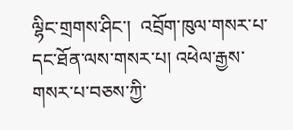ལྷིང་གྲགས་ཤིང་།  འབྲོག་ཁུལ་གསར་པ་དང་ཐོན་ལས་གསར་པ། འཕེལ་རྒྱས་གསར་པ་བཅས་ཀྱི་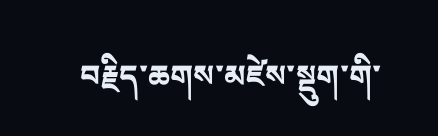བརྗིད་ཆགས་མཛེས་སྡུག་གི་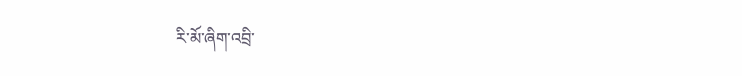རི་མོ་ཞིག་འབྲི་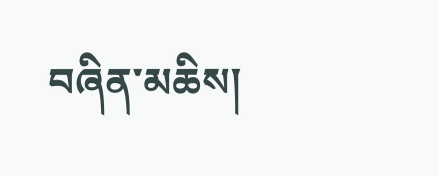བཞིན་མཆིས།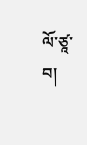ལོ་ཙཱ་བ།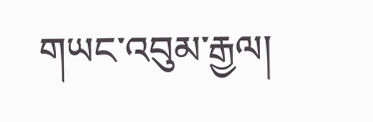གཡང་འབུམ་རྒྱལ།